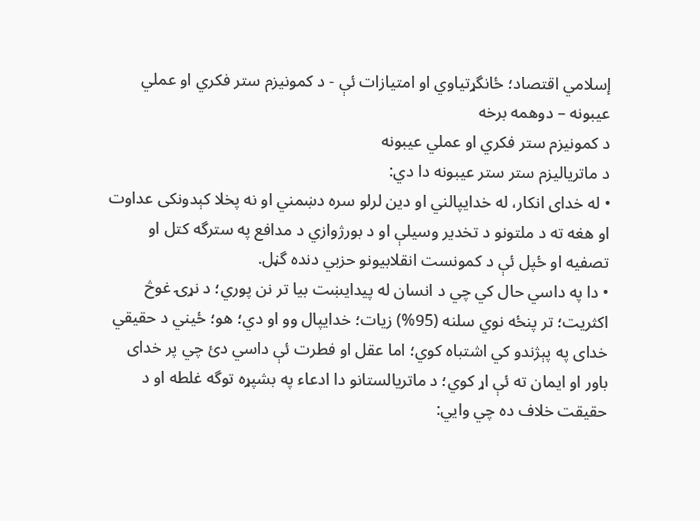إسلامي اقتصاد؛ ځانگړتياوي او امتيازات ئې - د كمونيزم ستر فكري او عملي عيبونه – دوهمه برخه
د كمونيزم ستر فكري او عملي عيبونه
د ماترياليزم ستر ستر عيبونه دا دي:
• له خداى انكار، له خدايپالني او دين لرلو سره دښمني او نه پخلا كېدونكى عداوت او هغه ته د ملتونو د تخدير وسيلې او د بورژوازي د مدافع په سترگه كتل او تصفيه او ځپل ئې د كمونست انقلابيونو حزبي دنده گڼل.
• دا په داسي حال كي چي د انسان له پيدايښت بيا تر نن پوري؛ د نړۍ غوڅ اكثريت؛ تر پنځه نوي سلنه (95%) زيات؛ خدايپال وو او دي؛ هو؛ ځيني د حقيقي خداى په پېژندو كي اشتباه كوي؛ اما عقل او فطرت ئې داسي دئ چي پر خداى باور او ايمان ته ئې اړ كوي؛ د ماتريالستانو دا ادعاء په بشپړه توگه غلطه او د حقيقت خلاف ده چي وايي: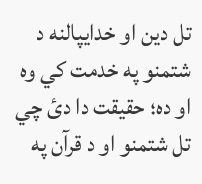تل دين او خدايپالنه د شتمنو په خدمت كي وه او ده؛ حقيقت دا دئ چي تل شتمنو او د قرآن په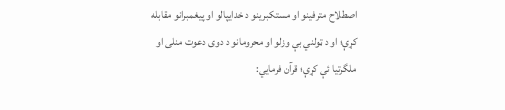اصطلاح مترفينو او مستكبرينو د خدايپالو او پيغمبرانو مقابله كړې؛ او د ټولني بې وزلو او محرومانو د دوى دعوت منلى او ملگرتيا ئې كړې؛ قرآن فرمايي: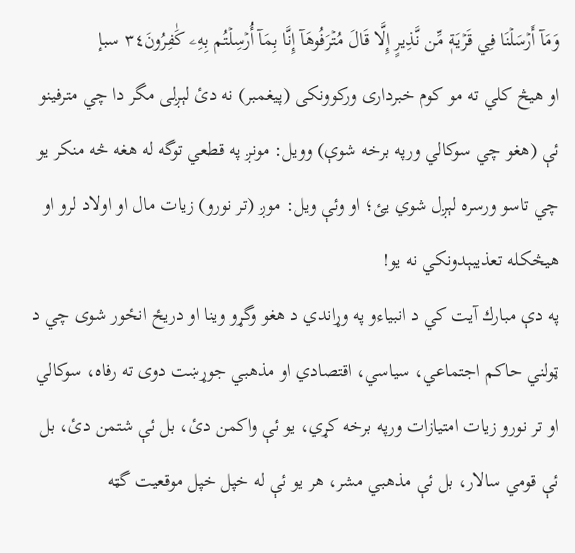وَمَآ أَرۡسَلۡنَا فِي قَرۡيَةٖ مِّن نَّذِيرٍ إِلَّا قَالَ مُتۡرَفُوهَآ إِنَّا بِمَآ أُرۡسِلۡتُم بِهِۦ كَٰفِرُونَ٣٤ سبإ
او هيڅ كلي ته مو كوم خبردارى وركوونكى (پيغمبر) نه دئ لېږلى مگر دا چي مترفينو ئې (هغو چي سوكالي ورپه برخه شوې) وويل: مونږ په قطعي توگه له هغه څه منكر يو چي تاسو ورسره لېږل شوي يئ؛ او وئې ويل: موږ (تر نورو) زيات مال او اولاد لرو او هيڅكله تعذيبېدونكي نه يو!
په دې مبارك آيت كي د انبياءو په وړاندي د هغو وگړو وينا او دريځ انځور شوى چي د ټولني حاكم اجتماعي، سياسي، اقتصادي او مذهبي جوړښت دوى ته رفاه، سوكالي او تر نورو زيات امتيازات ورپه برخه كړي، يو ئې واكمن دئ، بل ئې شتمن دئ، بل ئې قومي سالار، بل ئې مذهبي مشر، هر يو ئې له خپل خپل موقعيت گټه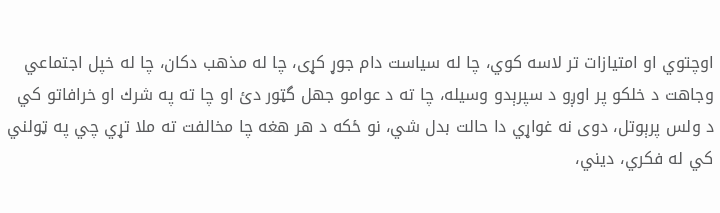اوچتوي او امتيازات تر لاسه كوي، چا له سياست دام جوړ كړى، چا له مذهب دكان، چا له خپل اجتماعي وجاهت د خلكو پر اوږو د سپرېدو وسيله، چا ته د عوامو جهل گټور دئ او چا ته په شرك او خرافاتو كي د ولس پرېوتل، دوى نه غواړي دا حالت بدل شي، نو ځكه د هر هغه چا مخالفت ته ملا تړي چي په ټولني كي له فكري، ديني،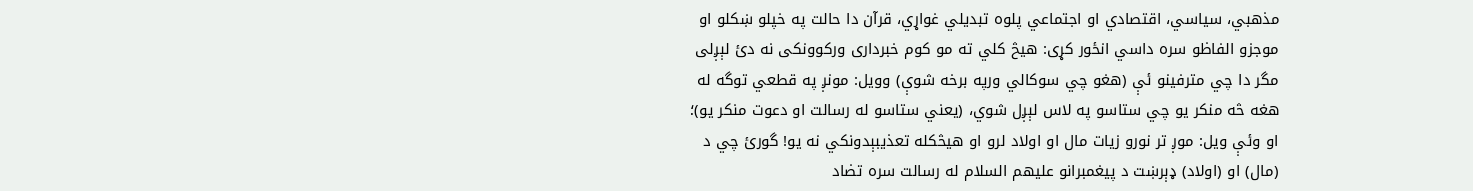مذهبي، سياسي، اقتصادي او اجتماعي پلوه تبديلي غواړي، قرآن دا حالت په خپلو ښكلو او موجزو الفاظو سره داسي انځور كړى: هيڅ كلي ته مو كوم خبردارى وركوونكى نه دئ لېږلى مگر دا چي مترفينو ئې (هغو چي سوكالي ورپه برخه شوې) وويل: مونږ په قطعي توگه له هغه څه منكر يو چي ستاسو په لاس لېږل شوي، (يعني ستاسو له رسالت او دعوت منكر يو)؛ او وئې ويل: موږ تر نورو زيات مال او اولاد لرو او هيڅكله تعذيبېدونكي نه يو! گورئ چي د (مال) او (اولاد) ډېرښت د پيغمبرانو عليهم السلام له رسالت سره تضاد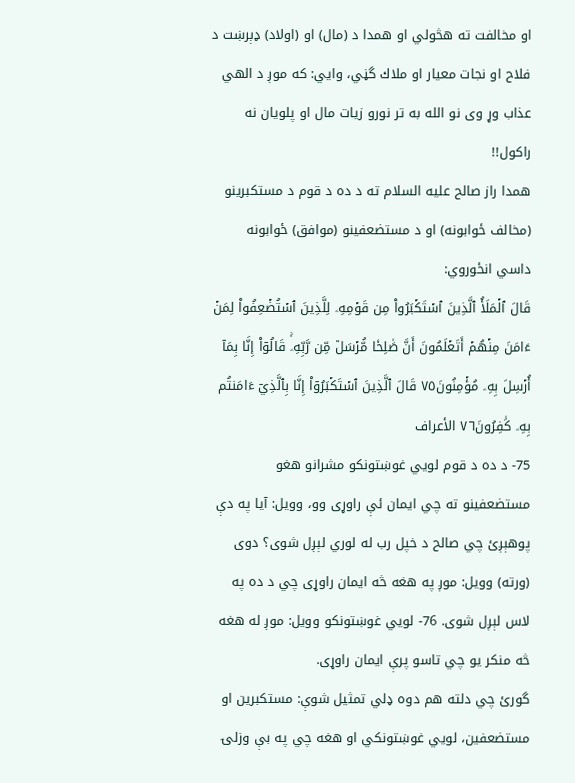او مخالفت ته هڅولي او همدا د (مال) او (اولاد) ډېرښت د فلاح او نجات معيار او ملاك گڼي، وايي: كه موږ د الهي عذاب وړ وى نو الله به تر نورو زيات مال او پلويان نه راكول!!
همدا راز صالح عليه السلام ته د ده د قوم د مستكبرينو (مخالف ځوابونه) او د مستضعفينو (موافق) ځوابونه داسي انځوروي:
قَالَ ٱلۡمَلَأُ ٱلَّذِينَ ٱسۡتَكۡبَرُواْ مِن قَوۡمِهِۦ لِلَّذِينَ ٱسۡتُضۡعِفُواْ لِمَنۡ ءَامَنَ مِنۡهُمۡ أَتَعۡلَمُونَ أَنَّ صَٰلِحٗا مُّرۡسَلٞ مِّن رَّبِّهِۦۚ قَالُوٓاْ إِنَّا بِمَآ أُرۡسِلَ بِهِۦ مُؤۡمِنُونَ٧٥ قَالَ ٱلَّذِينَ ٱسۡتَكۡبَرُوٓاْ إِنَّا بِٱلَّذِيٓ ءَامَنتُم بِهِۦ كَٰفِرُونَ٧٦ الأعراف
75- د ده د قوم لويي غوښتونكو مشرانو هغو مستضعفينو ته چي ايمان ئې راوړى وو، وويل: آيا په دې پوهېږئ چي صالح د خپل رب له لوري لېږل شوى؟ دوى (ورته) وويل: موږ په هغه څه ايمان راوړى چي د ده په لاس لېږل شوى. 76- لويي غوښتونكو وويل: موږ له هغه څه منكر يو چي تاسو پرې ايمان راوړى.
گورئ چي دلته هم دوه ډلي تمثيل شوې: مستكبرين او مستضعفين، لويي غوښتونكي او هغه چي په بې وزلۍ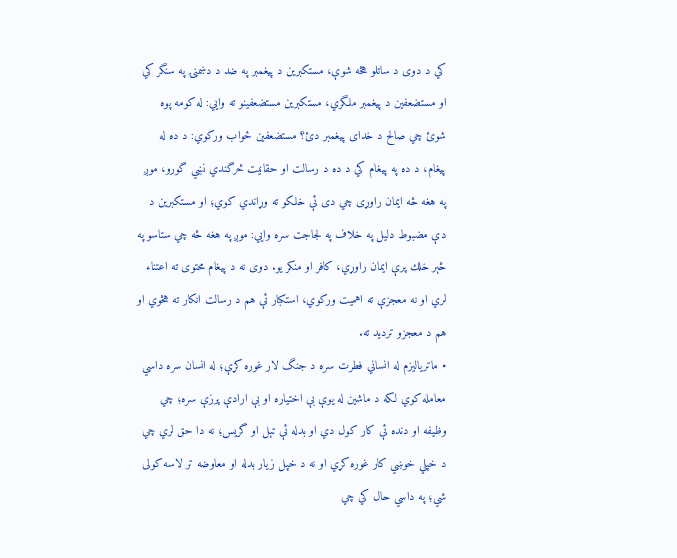كي د دوى د ساتلو هڅه شوې، مستكبرين د پيغمبر په ضد د دښمنۍ په سنگر كي او مستضعفين د پيغمبر ملگري، مستكبرين مستضعفينو ته وايي: له كومه پوه شوئ چي صالح د خداى پيغمبر دئ؟ مستضعفين ځواب وركوي: د ده له پيغام، د ده په پيغام كي د ده د رسالت او حقانيت څرگندي نښي گورو، موږ په هغه څه ايمان راوړى چي دى ئې خلكو ته وړاندي كوي؛ او مستكبرين د دې مضبوط دليل په خلاف په لجاجت سره وايي: موږ په هغه څه چي ستاسو په څېر خلك پرې ايمان راوړي، كافر او منكر يو. دوى نه د پيغام محتوى ته اعتناء لري او نه معجزې ته اهميت وركوي، استكبار ئې هم د رسالت انكار ته هڅوي او هم د معجزو ترديد ته.
• ماترياليزم له انساني فطرت سره د جنگ لار غوره كړې؛ له انسان سره داسي معامله كوي لكه د ماشين له يوې بې اختياره او بې ارادې پرزې سره؛ چي وظيفه او دنده ئې كار كول دي او بدله ئې تېل او گريس؛ نه دا حق لري چي د خپلي خوښي كار غوره كړي او نه د خپل زيار بدله او معاوضه تر لاسه كولى شي؛ په داسي حال كي چي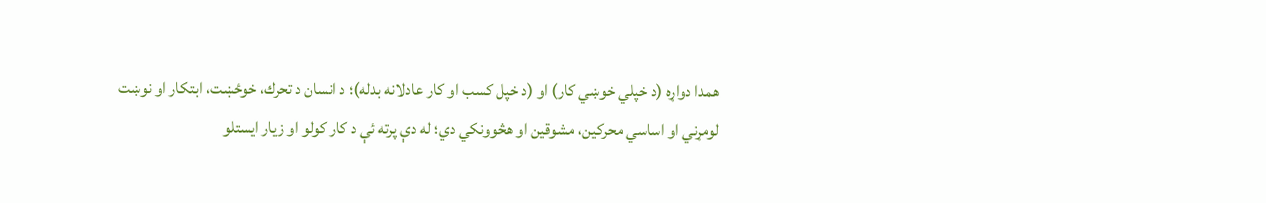همدا دواړه (د خپلي خوښي كار) او (د خپل كسب او كار عادلانه بدله)؛ د انسان د تحرك، خوځښت، ابتكار او نوښت لومړني او اساسي محركين، مشوقين او هڅوونكي دي؛ له دې پرته ئې د كار كولو او زيار ايستلو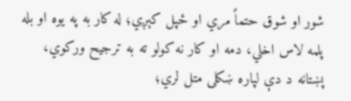شور او شوق حتماً مري او ځپل كېږي؛ له كار به په يوه او بله پلمه لاس اخلي، دمه او كار نه كولو ته به ترجيح وركوي، پښتانه د دې لپاره ښكلى متل لري؛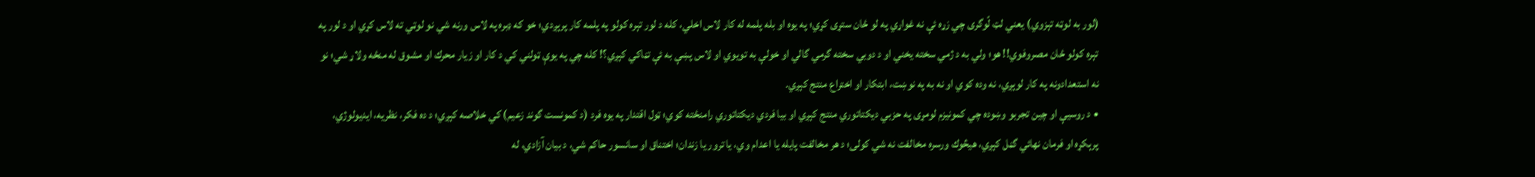(لور به لوټه تېزوي) يعني لټ لًوگرى چي زړه ئې نه غواړي په لو ځان ستړى كړي؛ په يوه او بله پلمه له كار لاس اخلي، كله د لور تېره كولو په پلمه كار پرېږدي؛ خو كه ډبره په لاس ورنه شي نو لوټي ته لاس كړي او د لور په تېره كولو ځان مصروفوي!! هو؛ ولي به د ژمي سخته يخني او د دوبي سخته گرمي گالي او خولې به تويوي او لاس پښې به ئې تڼاكي كېږي؟! كله چي په يوې ټولني كي د كار او زيار محرك او مشوق له منځه ولاړ شي؛ نو نه استعدادونه په كار لوېږي، نه وده كوي او نه به په نوښت، ابتكار او اختراع منتج كېږي.
• د روسيې او چين تجربو وښوده چي كمونيزم لومړى په حزبي ديكتاتوري منتج كېږي او بيا فردي ديكتاتوري رامنځته كوي؛ ټول اقتدار په يوه فرد (د كمونست گوند زعيم) كي خلاصه كېږي؛ د ده فكر، نظريه، ايديولوژي، پرېكړه او فرمان نهائي گڼل كېږي، هيڅوك ورسره مخالفت نه شي كولى؛ د هر مخالفت پايله يا اعدام وي، يا ترور يا زندان؛ اختناق او سانسور حاكم شي، د بيان آزادي، له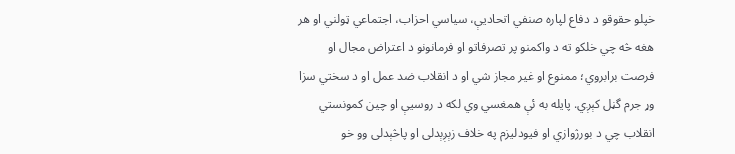خپلو حقوقو د دفاع لپاره صنفي اتحاديې، سياسي احزاب، اجتماعي ټولني او هر هغه څه چي خلكو ته د واكمنو پر تصرفاتو او فرمانونو د اعتراض مجال او فرصت برابروي؛ ممنوع او غير مجاز شي او د انقلاب ضد عمل او د سختي سزا وړ جرم گڼل كېږي. پايله به ئې همغسي وي لكه د روسيې او چين كمونستي انقلاب چي د بورژوازي او فيودليزم په خلاف زېږېدلى او پاڅېدلى وو خو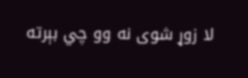لا زوړ شوى نه وو چي بېرته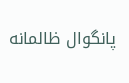پانگوال ظالمانه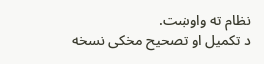نظام ته واوښت.
د تکمیل او تصحیح مخکی نسخه